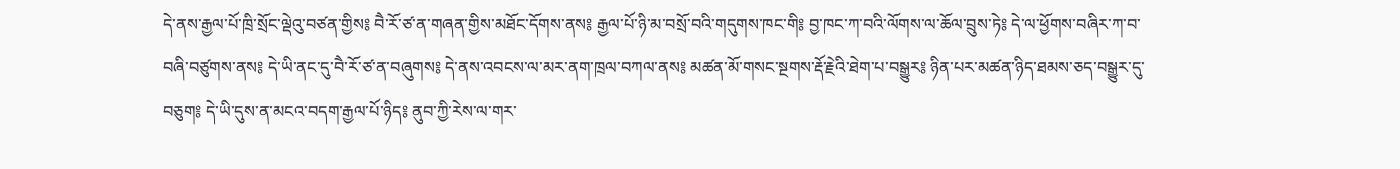དེ་ནས་རྒྱལ་པོ་ཁྲི་སྲོང་ལྡེའུ་བཙན་གྱིས༔ བཻ་རོ་ཙ་ན་གཞན་གྱིས་མཐོང་དོགས་ནས༔ རྒྱལ་པོ་ཉི་མ་བསྲོ་བའི་གདུགས་ཁང་གི༔ བྱ་ཁང་ཀ་བའི་ལོགས་ལ་ཆོལ་བྲུས་ཏེ༔ དེ་ལ་ཕྱོགས་བཞིར་ཀ་བ་བཞི་བཙུགས་ནས༔ དེ་ཡི་ནང་དུ་བཻ་རོ་ཙ་ན་བཞུགས༔ དེ་ནས་འབངས་ལ་མར་ནག་ཁྲལ་བཀལ་ནས༔ མཚན་མོ་གསང་སྔགས་རྡོ་རྗེའི་ཐེག་པ་བསྒྱུར༔ ཉིན་པར་མཚན་ཉིད་ཐམས་ཅད་བསྒྱུར་དུ་བཅུག༔ དེ་ཡི་དུས་ན་མངའ་བདག་རྒྱལ་པོ་ཉིད༔ ནུབ་ཀྱི་རེས་ལ་གར་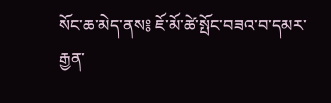སོང་ཆ་མེད་ནས༔ ཇོ་མོ་ཚེ་སྤོང་བཟའ་བ་དམར་རྒྱན་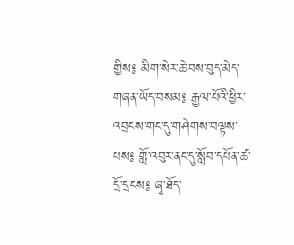གྱིས༔ མིག་སེར་ཆེ་བས་བུད་མེད་གཞན་ཡོད་བསམ༔ རྒྱལ་པོའི་ཕྱིར་འབྲངས་གང་དུ་གཤེགས་བལྟས་པས༔ གློ་འབུར་ནང་དུ་སློབ་དཔོན་ཚ་དྲོ་དྲངས༔ ཞྭ་ཐོད་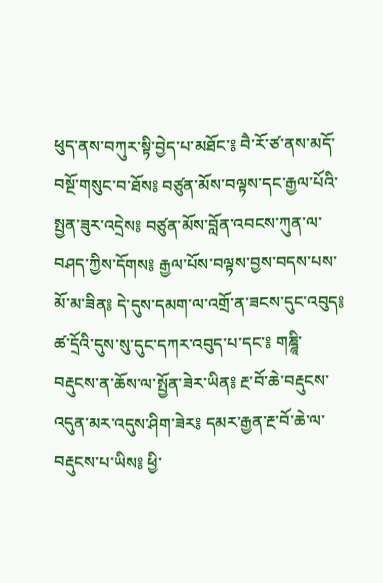ཕུད་ནས་བཀུར་སྟི་བྱེད་པ་མཐོང་༔ བཻ་རོ་ཙ་ནས་མདོ་བསྔོ་གསུང་བ་ཐོས༔ བཙུན་མོས་བལྟས་དང་རྒྱལ་པོའི་སྤྱན་ཟུར་འདྲེས༔ བཙུན་མོས་བློན་འབངས་ཀུན་ལ་བཤད་ཀྱིས་དོགས༔ རྒྱལ་པོས་བལྟས་བྱས་བདས་པས་མོ་མ་ཟིན༔ དེ་དུས་དམག་ལ་འགྲོ་ན་ཟངས་དུང་འབུད༔ ཚ་དྲོའི་དུས་སུ་དུང་དཀར་འབུད་པ་དང་༔ གཎྜཱི་བརྡུངས་ན་ཆོས་ལ་སྤྱོན་ཟེར་ཡིན༔ རྔ་བོ་ཆེ་བརྡུངས་འདུན་མར་འདུས་ཤིག་ཟེར༔ དམར་རྒྱན་རྔ་བོ་ཆེ་ལ་བརྡུངས་པ་ཡིས༔ ཕྱི་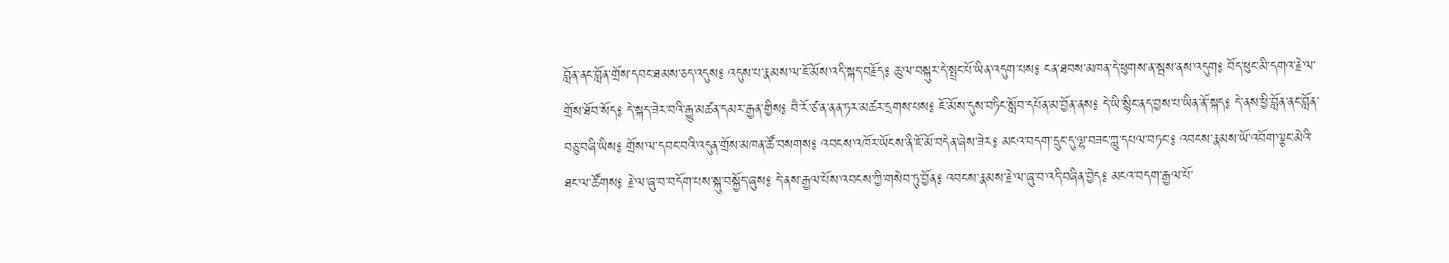བློན་ནང་བློན་གྲོས་དབང་ཐམས་ཅད་འདུས༔ འདུས་པ་རྣམས་ལ་ཇོ་མོས་འདི་སྐད་བརྗོད༔ ཆུ་ལ་བསྐུར་དེ་སྤྲང་པོ་ཡིན་འདུག་པས༔ ངན་ཐབས་མཁན་དེ་ཕུགས་ན་སྦས་ནས་འདུག༔ བོད་ཕུང་མི་དགའ་རྗེ་ལ་གྲོས་ཐོབ་སོད༔ དེ་སྐད་ཟེར་བའི་རྒྱུ་མཚན་དམར་རྒྱན་གྱིས༔ བཻ་རོ་ཙ་ན་ནན་ཏར་མཚར་དྲགས་པས༔ ཇོ་མོས་དུས་བཏིང་སློབ་དཔོན་མ་བྱོན་ནས༔ དེ་ཡི་སྙིང་ནད་བྱས་པ་ཡིན་ནོ་སྐད༔ དེ་ནས་ཕྱི་བློན་ནང་བློན་བཅུ་བཞི་ཡིས༔ གྲོས་ལ་དབང་བའི་འདུན་གྲོས་མཁན་ཚོ་བསགས༔ འབངས་འཁོར་ཡོངས་ནི་ཇོ་མོ་བདེན་ཞེས་ཟེར༔ མངའ་བདག་དྲུང་དུ་ལྷ་བཟང་ཀླུ་དཔལ་བཏང་༔ འབངས་རྣམས་ཡོ་འབོག་ལྕང་མེའི་ཐང་ལ་ཚོགས༔ རྗེ་ལ་ཞུ་བ་བདོག་པས་སྐུ་བསྐྱོད་ཞུས༔ དེ་ནས་རྒྱལ་པོས་འབངས་ཀྱི་གསེབ་ཏུ་བྱོན༔ འབངས་རྣམས་རྗེ་ལ་ཞུ་བ་འདི་བཞིན་བྱེད༔ མངའ་བདག་རྒྱལ་པོ་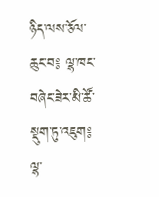ཉིད་ལས་ཅོལ་ཆུང་བ༔ ལྷ་ཁང་བཞེང་ཟེར་མི་ཚོ་སྡུག་ཏུ་འཇུག༔ ལྷ་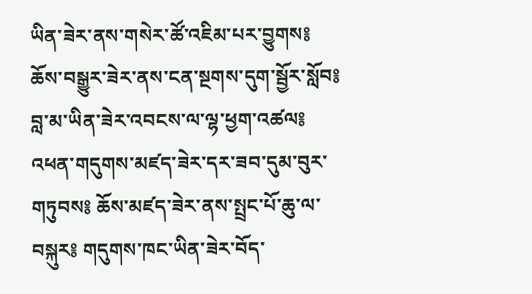ཡིན་ཟེར་ནས་གསེར་ཚོ་འཇིམ་པར་བྱུགས༔ ཆོས་བསྒྱུར་ཟེར་ནས་ངན་སྔགས་དུག་སྦྱོར་སློབ༔ བླ་མ་ཡིན་ཟེར་འབངས་ལ་ལྷ་ཕྱག་འཚལ༔ འཕན་གདུགས་མཛད་ཟེར་དར་ཟབ་དུམ་བུར་གཏུབས༔ ཆོས་མཛད་ཟེར་ནས་སྤྲང་པོ་ཆུ་ལ་བསྐུར༔ གདུགས་ཁང་ཡིན་ཟེར་བོད་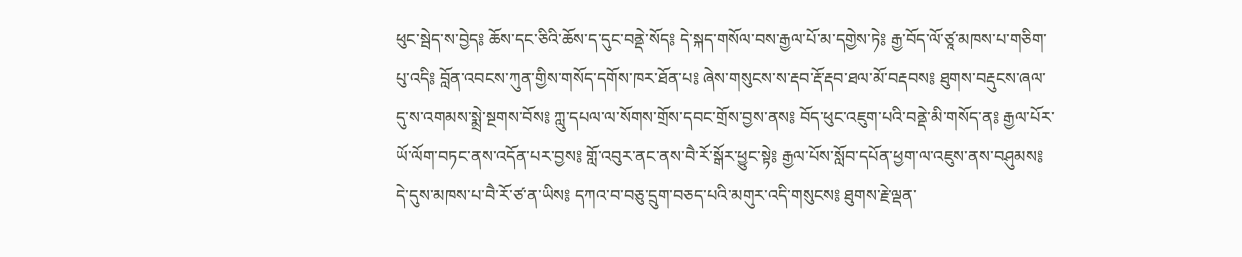ཕུང་སྦེད་ས་བྱེད༔ ཆོས་དང་ཅིའི་ཆོས་ད་དུང་བནྡེ་སོད༔ དེ་སྐད་གསོལ་བས་རྒྱལ་པོ་མ་དགྱེས་ཏེ༔ རྒྱ་བོད་ལོ་ཙཱ་མཁས་པ་གཅིག་པུ་འདི༔ བློན་འབངས་ཀུན་གྱིས་གསོད་དགོས་ཁར་ཐོན་པ༔ ཞེས་གསུངས་ས་རྡབ་རྡོ་རྡབ་ཐལ་མོ་བརྡབས༔ ཐུགས་བརྡུངས་ཞལ་དུ་ས་འགམས་སྨྲེ་སྔགས་བོས༔ ཀླུ་དཔལ་ལ་སོགས་གྲོས་དབང་གྲོས་བྱས་ནས༔ བོད་ཕུང་འཇུག་པའི་བནྡེ་མི་གསོད་ན༔ རྒྱལ་པོར་ཡོ་ལོག་བཏང་ནས་འདོན་པར་བྱས༔ གློ་འབུར་ནང་ནས་བཻ་རོ་སྒོར་ཕྱུང་སྟེ༔ རྒྱལ་པོས་སློབ་དཔོན་ཕྱག་ལ་འཇུས་ནས་བཤུམས༔ དེ་དུས་མཁས་པ་བཻ་རོ་ཙ་ན་ཡིས༔ དཀའ་བ་བཅུ་དྲུག་བཅད་པའི་མགུར་འདི་གསུངས༔ ཐུགས་རྗེ་ལྡན་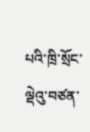པའི་ཁྲི་སྲོང་ལྡེའུ་བཙན་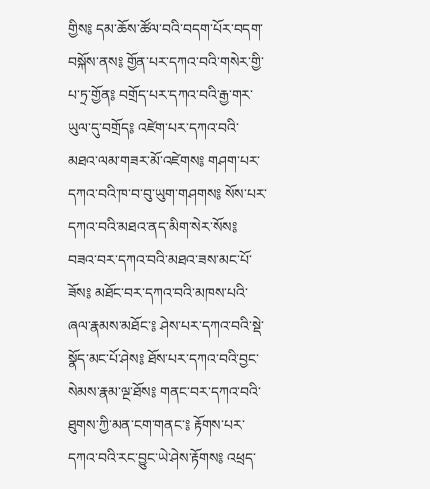གྱིས༔ དམ་ཆོས་ཚོལ་བའི་བདག་པོར་བདག་བསྐོས་ནས༔ གྱོན་པར་དཀའ་བའི་གསེར་གྱི་པ་ཏྲ་གྱོན༔ བགྲོད་པར་དཀའ་བའི་རྒྱ་གར་ཡུལ་དུ་བགྲོད༔ འཛེག་པར་དཀའ་བའི་མཐའ་ལམ་གཟར་མོ་འཛེགས༔ གཤག་པར་དཀའ་བའི་ཁ་བ་བུ་ཡུག་གཤགས༔ སོས་པར་དཀའ་བའི་མཐའ་ནད་མིག་སེར་སོས༔ བཟའ་བར་དཀའ་བའི་མཐའ་ཟས་མང་པོ་ཟོས༔ མཐོང་བར་དཀའ་བའི་མཁས་པའི་ཞལ་རྣམས་མཐོང་༔ ཤེས་པར་དཀའ་བའི་སྡེ་སྣོད་མང་པོ་ཤེས༔ ཐོས་པར་དཀའ་བའི་བྱང་སེམས་རྣམ་ལྔ་ཐོས༔ གནང་བར་དཀའ་བའི་ཐུགས་ཀྱི་མན་ངག་གནང་༔ རྟོགས་པར་དཀའ་བའི་རང་བྱུང་ཡེ་ཤེས་རྟོགས༔ འཕྲད་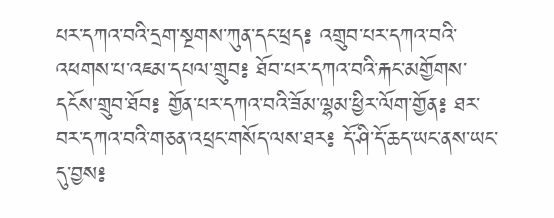པར་དཀའ་བའི་དྲག་སྔགས་ཀུན་དང་ཕྲད༔ འགྲུབ་པར་དཀའ་བའི་འཕགས་པ་འཇམ་དཔལ་གྲུབ༔ ཐོབ་པར་དཀའ་བའི་རྐང་མགྱོགས་དངོས་གྲུབ་ཐོབ༔ གྱོན་པར་དཀའ་བའི་ཟོམ་ལྷམ་ཕྱིར་ལོག་གྱོན༔ ཐར་བར་དཀའ་བའི་གཅན་འཕྲང་གསོད་ལས་ཐར༔ དོ་ཤི་དོ་ཆད་ཡང་ནས་ཡང་དུ་བྱས༔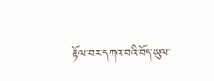རྟོལ་བར་དཀའ་བའི་བོད་ཡུལ་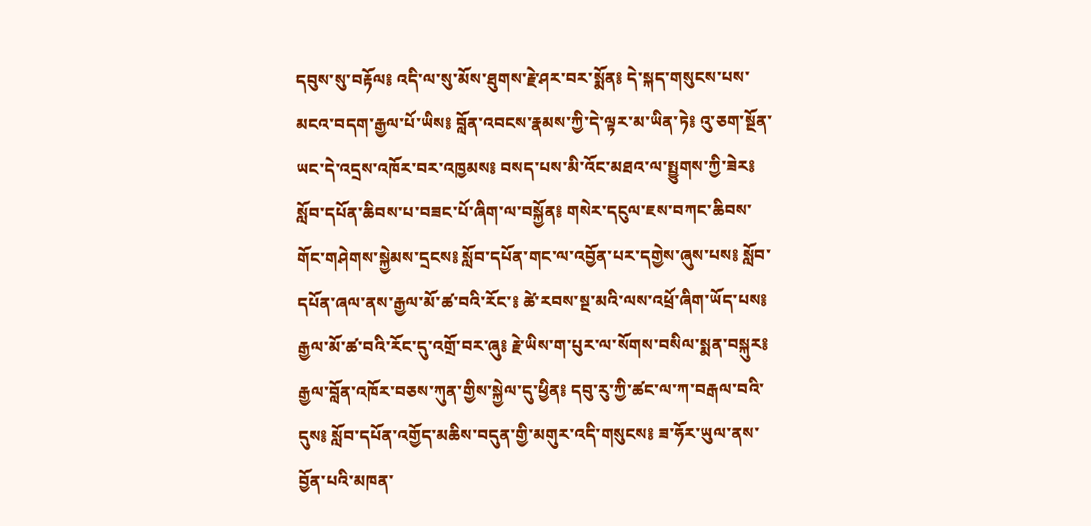དབུས་སུ་བརྟོལ༔ འདི་ལ་སུ་མོས་ཐུགས་རྗེ་ཤར་བར་སྨོན༔ དེ་སྐད་གསུངས་པས་མངའ་བདག་རྒྱལ་པོ་ཡིས༔ བློན་འབངས་རྣམས་ཀྱི་དེ་ལྟར་མ་ཡིན་ཏེ༔ འུ་ཅག་སྔོན་ཡང་དེ་འདྲས་འཁོར་བར་འཁྱམས༔ བསད་པས་མི་འོང་མཐའ་ལ་སྤྱུགས་ཀྱི་ཟེར༔ སློབ་དཔོན་ཆིབས་པ་བཟང་པོ་ཞིག་ལ་བསྐྱོན༔ གསེར་དངུལ་ཇས་བཀང་ཆིབས་གོང་གཤེགས་སྐྱེམས་དྲངས༔ སློབ་དཔོན་གང་ལ་འབྱོན་པར་དགྱེས་ཞུས་པས༔ སློབ་དཔོན་ཞལ་ནས་རྒྱལ་མོ་ཚ་བའི་རོང་༔ ཚེ་རབས་སྔ་མའི་ལས་འཕྲོ་ཞིག་ཡོད་པས༔ རྒྱལ་མོ་ཚ་བའི་རོང་དུ་འགྲོ་བར་ཞུ༔ རྗེ་ཡིས་ག་པུར་ལ་སོགས་བསིལ་སྨན་བསྐུར༔ རྒྱལ་བློན་འཁོར་བཅས་ཀུན་གྱིས་སྐྱེལ་དུ་ཕྱིན༔ དབུ་རུ་ཀྱི་ཚང་ལ་ཀ་བརྒལ་བའི་དུས༔ སློབ་དཔོན་འགྱོད་མཆིས་བདུན་གྱི་མགུར་འདི་གསུངས༔ ཟ་ཧོར་ཡུལ་ནས་བྱོན་པའི་མཁན་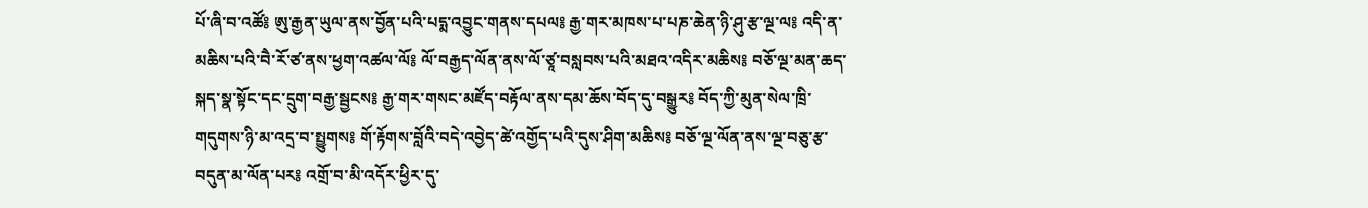པོ་ཞི་བ་འཚོ༔ ཨུ་རྒྱན་ཡུལ་ནས་བྱོན་པའི་པདྨ་འབྱུང་གནས་དཔལ༔ རྒྱ་གར་མཁས་པ་པཎ་ཆེན་ཉི་ཤུ་རྩ་ལྔ་ལ༔ འདི་ན་མཆིས་པའི་བཻ་རོ་ཙ་ནས་ཕྱག་འཚལ་ལོ༔ ལོ་བརྒྱད་ལོན་ནས་ལོ་ཙཱ་བསླབས་པའི་མཐའ་འདིར་མཆིས༔ བཅོ་ལྔ་མན་ཆད་སྐད་སྣ་སྟོང་དང་དྲུག་བརྒྱ་སྦྱངས༔ རྒྱ་གར་གསང་མཛོད་བརྟོལ་ནས་དམ་ཆོས་བོད་དུ་བསྒྱུར༔ བོད་ཀྱི་མུན་སེལ་ཁྲི་གདུགས་ཉི་མ་འདྲ་བ་སྤྱུགས༔ གོ་རྟོགས་བློའི་བདེ་འབྱེད་ཚེ་འགྱོད་པའི་དུས་ཤིག་མཆིས༔ བཅོ་ལྔ་ལོན་ནས་ལྔ་བཅུ་རྩ་བདུན་མ་ལོན་པར༔ འགྲོ་བ་མི་འདོར་ཕྱིར་དུ་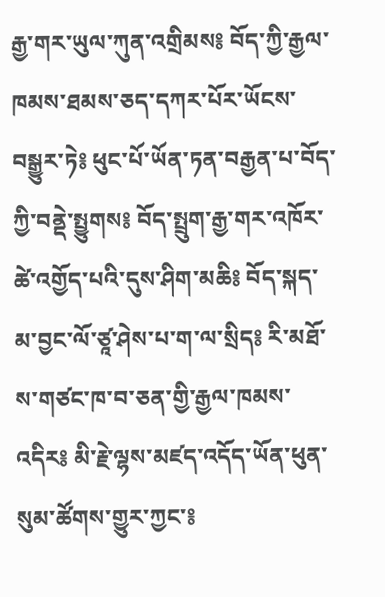རྒྱ་གར་ཡུལ་ཀུན་འགྲིམས༔ བོད་ཀྱི་རྒྱལ་ཁམས་ཐམས་ཅད་དཀར་པོར་ཡོངས་བསྒྱུར་ཏེ༔ ཕུང་པོ་ཡོན་ཏན་བརྒྱན་པ་བོད་ཀྱི་བནྡེ་སྤྱུགས༔ བོད་སྤྲུག་རྒྱ་གར་འཁོར་ཚེ་འགྱོད་པའི་དུས་ཤིག་མཆི༔ བོད་སྐད་མ་བྱང་ལོ་ཙཱ་ཤེས་པ་ག་ལ་སྲིད༔ རི་མཐོ་ས་གཙང་ཁ་བ་ཅན་གྱི་རྒྱལ་ཁམས་འདིར༔ མི་རྗེ་ལྷས་མཛད་འདོད་ཡོན་ཕུན་སུམ་ཚོགས་གྱུར་ཀྱང་༔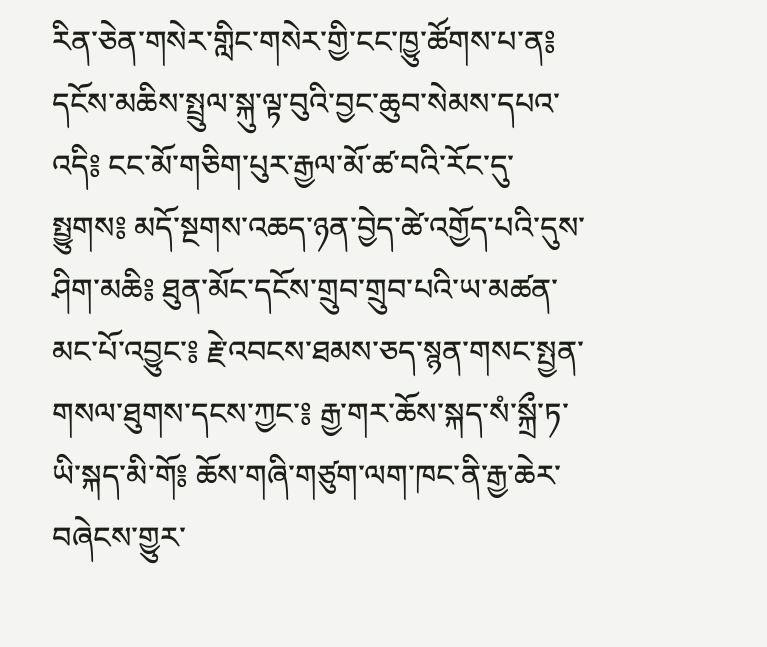རིན་ཅེན་གསེར་གླིང་གསེར་གྱི་ངང་ཁྱུ་ཚོགས་པ་ན༔ དངོས་མཆིས་སྤྲུལ་སྐུ་ལྟ་བུའི་བྱང་ཆུབ་སེམས་དཔའ་འདི༔ ངང་མོ་གཅིག་པུར་རྒྱལ་མོ་ཚ་བའི་རོང་དུ་སྤྱུགས༔ མདོ་སྔགས་འཆད་ཉན་བྱེད་ཚེ་འགྱོད་པའི་དུས་ཤིག་མཆི༔ ཐུན་མོང་དངོས་གྲུབ་གྲུབ་པའི་ཡ་མཚན་མང་པོ་འབྱུང་༔ རྗེ་འབངས་ཐམས་ཅད་སྙན་གསང་སྤྱན་གསལ་ཐུགས་དངས་ཀྱང་༔ རྒྱ་གར་ཆོས་སྐད་སཾ་སྐྲྀ་ཏ་ཡི་སྐད་མི་གོ༔ ཆོས་གཞི་གཙུག་ལག་ཁང་ནི་རྒྱ་ཆེར་བཞེངས་གྱུར་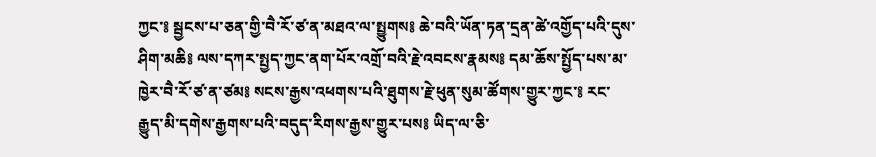ཀྱང་༔ སྦྱངས་པ་ཅན་གྱི་བཻ་རོ་ཙ་ན་མཐའ་ལ་སྤྱུགས༔ ཆེ་བའི་ཡོན་ཏན་དྲན་ཚེ་འགྱོད་པའི་དུས་ཤིག་མཆི༔ ལས་དཀར་སྤྱད་ཀྱང་ནག་པོར་འགྲོ་བའི་རྗེ་འབངས་རྣམས༔ དམ་ཆོས་སྤྱོད་པས་མ་ཁྱེར་བཻ་རོ་ཙ་ན་ཙམ༔ སངས་རྒྱས་འཕགས་པའི་ཐུགས་རྗེ་ཕུན་སུམ་ཚོགས་གྱུར་ཀྱང་༔ རང་རྒྱུད་མི་དགེས་རྒྱགས་པའི་བདུད་རིགས་རྒྱས་གྱུར་པས༔ ཡིད་ལ་ཅི་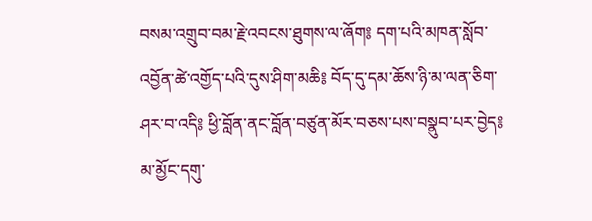བསམ་འགྲུབ་བམ་རྗེ་འབངས་ཐུགས་ལ་ཞོག༔ དག་པའི་མཁན་སློབ་འབྱོན་ཚེ་འགྱོད་པའི་དུས་ཤིག་མཆི༔ བོད་དུ་དམ་ཆོས་ཉི་མ་ལན་ཅིག་ཤར་བ་འདི༔ ཕྱི་བློན་ནང་བློན་བཙུན་མོར་བཅས་པས་བསྣུབ་པར་བྱེད༔ མ་མྱོང་དགུ་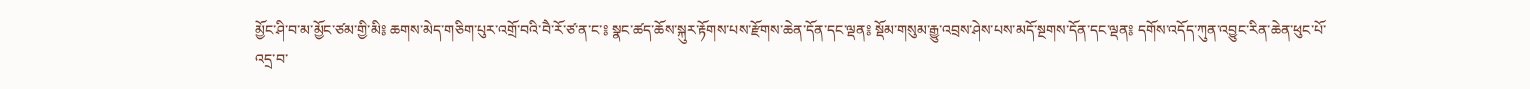མྱོང་ཤི་བ་མ་མྱོང་ཙམ་གྱི་མི༔ ཆགས་མེད་གཅིག་པུར་འགྲོ་བའི་བཻ་རོ་ཙ་ན་ང་༔ སྣང་ཚད་ཆོས་སྐུར་རྟོགས་པས་རྫོགས་ཆེན་དོན་དང་ལྡན༔ སྡོམ་གསུམ་རྒྱུ་འབྲས་ཤེས་པས་མདོ་སྔགས་དོན་དང་ལྡན༔ དགོས་འདོད་ཀུན་འབྱུང་རིན་ཆེན་ཕུང་པོ་འདྲ་བ་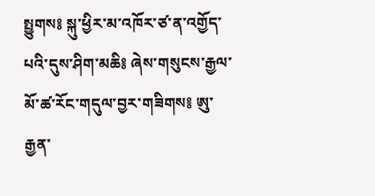སྤྱུགས༔ སྐུ་ཕྱིར་མ་འཁོར་ཙ་ན་འགྱོད་པའི་དུས་ཤིག་མཆི༔ ཞེས་གསུངས་རྒྱལ་མོ་ཚ་རོང་གདུལ་བྱར་གཟིགས༔ ཨུ་རྒྱན་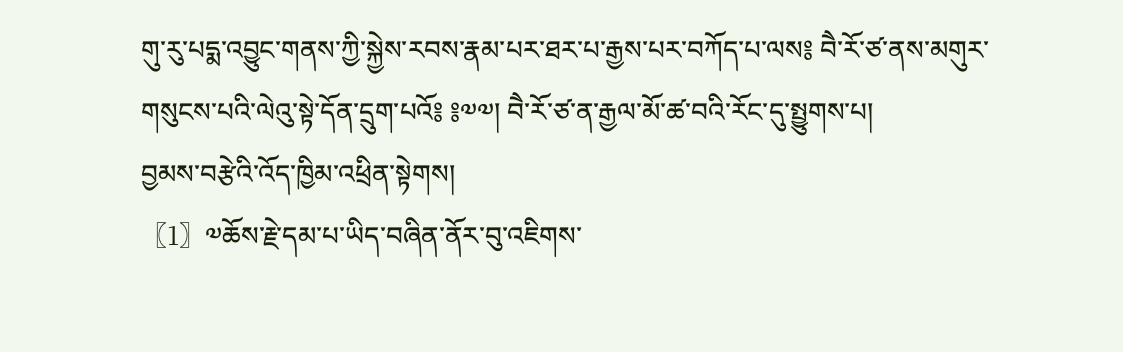གུ་རུ་པདྨ་འབྱུང་གནས་ཀྱི་སྐྱེས་རབས་རྣམ་པར་ཐར་པ་རྒྱས་པར་བཀོད་པ་ལས༔ བཻ་རོ་ཙ་ནས་མགུར་གསུངས་པའི་ལེའུ་སྟེ་དོན་དྲུག་པའོ༔ ༔༧༧། བཻ་རོ་ཙ་ན་རྒྱལ་མོ་ཚ་བའི་རོང་དུ་སྤྱུགས་པ།
བྱམས་བརྩེའི་འོད་ཁྱིམ་འཕྲིན་སྟེགས།
〖1〗༧ཆོས་རྗེ་དམ་པ་ཡིད་བཞིན་ནོར་བུ་འཇིགས་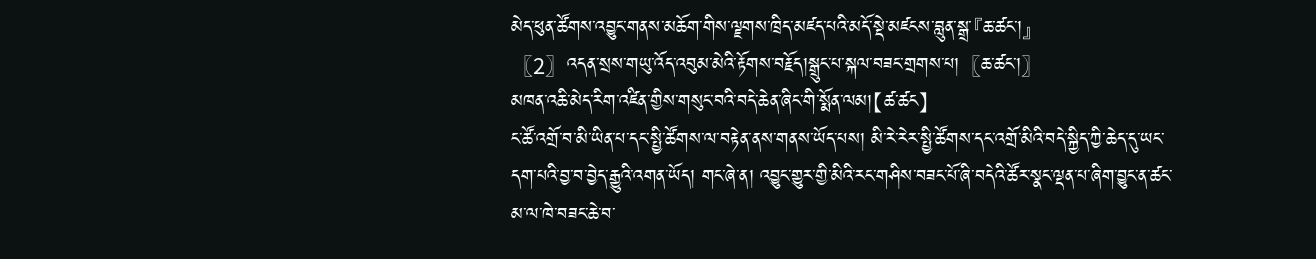མེད་ཕུན་ཚོགས་འབྱུང་གནས་མཆོག་གིས་ལྗགས་ཁྲིད་མཛད་པའི་མདོ་སྡེ་མཛངས་བླུན་སྒྲ་『ཆ་ཚང་།』
〖2〗འདན་སྲས་གཡུ་འོད་འབུམ་མེའི་རྟོགས་བརྗོད།སྒྲུང་པ་སྐལ་བཟང་གྲགས་པ།〖ཆ་ཚང་།〗
མཁན་འཆི་མེད་རིག་འཛིན་གྱིས་གསུང་བའི་བདེ་ཆེན་ཞིང་གི་སྨོན་ལམ།【ཚ་ཚང】
ང་ཚོ་འགྲོ་བ་མི་ཡིན་པ་དང་སྤྱི་ཚོགས་ལ་བརྟེན་ནས་གནས་ཡོད་པས། མི་རེ་རེར་སྤྱི་ཚོགས་དང་འགྲོ་མིའི་བདེ་སྐྱིད་ཀྱི་ཆེད་དུ་ཡང་དག་པའི་བྱ་བ་བྱེད་རྒྱུའི་འགན་ཡོད། གང་ཞེ་ན། འབྱུང་གྱུར་གྱི་མིའི་རང་གཤིས་བཟང་པོ་ཞི་བདེའི་ཚོར་སྣང་ལྡན་པ་ཞིག་བྱུང་ན་ཚང་མ་ལ་ཁེ་བཟང་ཆེ་བ་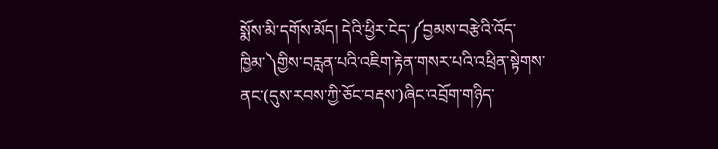སྨོས་མི་དགོས་མོད། དེའི་ཕྱིར་ངེད་༼བྱམས་བརྩེའི་འོད་ཁྱིམ་༽གྱིས་བརླན་པའི་འཇིག་རྟེན་གསར་པའི་འཕྲིན་སྟེགས་ནང་(དུས་རབས་ཀྱི་ཅོང་བརྡས་)ཞིང་འབྲོག་གཉིད་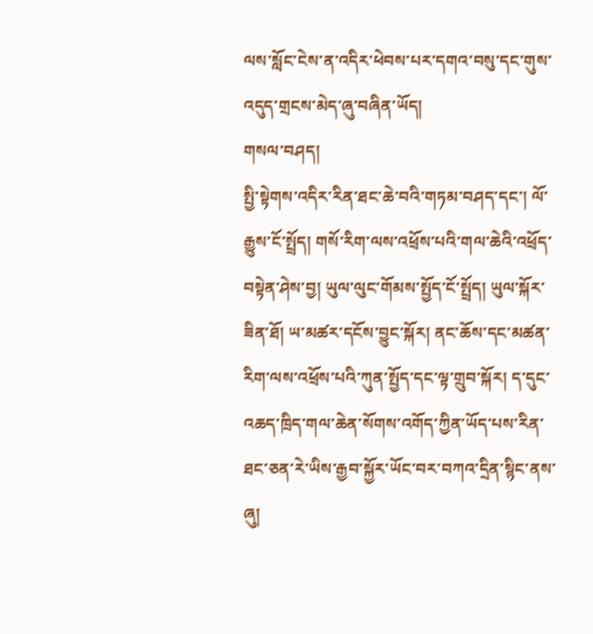ལས་སློང་ངེས་ན་འདིར་ཕེབས་པར་དགའ་བསུ་དང་གུས་འདུད་གྲངས་མེད་ཞུ་བཞིན་ཡོད།
གསལ་བཤད།
སྤྱི་སྟེགས་འདིར་རིན་ཐང་ཆེ་བའི་གཏམ་བཤད་དང་། ལོ་རྒྱུས་ངོ་སྤྲོད། གསོ་རིག་ལས་འཕྲོས་པའི་གལ་ཆེའི་འཕྲོད་བསྟེན་ཤེས་བྱ། ཡུལ་ལུང་གོམས་སྤྱོད་ངོ་སྤྲོད། ཡུལ་སྐོར་ཟིན་ཐོ། ཡ་མཚར་དངོས་བྱུང་སྐོར། ནང་ཆོས་དང་མཚན་རིག་ལས་འཕྲོས་པའི་ཀུན་སྤྱོད་དང་ལྟ་གྲུབ་སྐོར། ད་དུང་འཆད་ཁྲིད་གལ་ཆེན་སོགས་འགོད་ཀྱིན་ཡོད་པས་རིན་ཐང་ཅན་རེ་ཡིས་རྒྱབ་སྐྱོར་ཡོང་བར་བཀའ་དྲིན་སྙིང་ནས་ཞུ།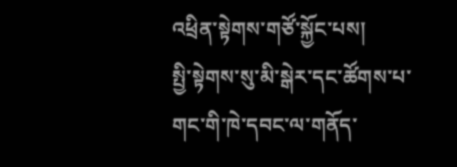འཕྲིན་སྟེགས་གཙོ་སྐྱོང་པས།
སྤྱི་སྟེགས་སུ་མི་སྒེར་དང་ཚོགས་པ་གང་གི་ཁེ་དབང་ལ་གནོད་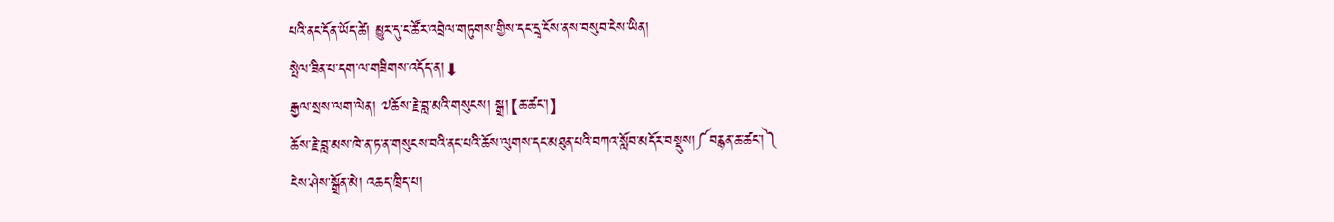པའི་ནང་དོན་ཡོད་ཚེ། མྱུར་དུ་ང་ཚོར་འབྲེལ་གཏུགས་གྱིས་དང་དྲྭ་ངོས་ནས་བསུབ་ངེས་ཡིན།
སྤེལ་ཟིན་པ་དག་ལ་གཟིགས་འདོད་ན།⬇
རྒྱལ་སྲས་ལག་ལེན། ༧ཆོས་རྗེ་བླ་མའི་གསུངས། སྒྲ།【ཆ་ཚང་།】
ཆོས་རྗེ་བླ་མས་ཁེ་ན་ཏ་ན་གསུངས་བའི་ནང་པའི་ཆོས་ལུགས་དང་མཐུན་པའི་བཀའ་སློབ་མདོར་བསྡུས།༼བརྙན་ཆ་ཚང་།༽
ངེས་ཤེས་སྒྲོན་མེ། འཆད་ཁྲིད་པ།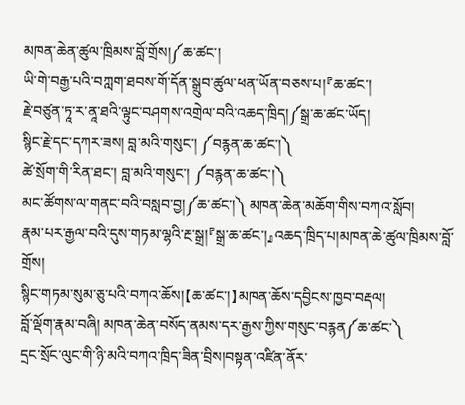མཁན་ཆེན་ཚུལ་ཁྲིམས་བློ་གྲོས།༼ཆ་ཚང་།
ཡི་གེ་བརྒྱ་པའི་བཀླག་ཐབས་གོ་དོན་སྒྲུབ་ཚུལ་ཕན་ཡོན་བཅས་པ།『ཆ་ཚང་།
རྗེ་བཙུན་ཏཱ་ར་ནཱ་ཐའི་ལྟུང་བཤགས་འགྲེལ་བའི་འཆད་ཁྲིད།༼སྒྲ་ཆ་ཚང་ཡོད།
སྙིང་རྗེ་དང་དཀར་ཟས། བླ་མའི་གསུང་། ༼བརྙན་ཆ་ཚང་།༽
ཚེ་སྲོག་གི་རིན་ཐང་། བླ་མའི་གསུང་། ༼བརྙན་ཆ་ཚང་།༽
མང་ཚོགས་ལ་གནང་བའི་བསླབ་བྱ།༼ཆ་ཚང་།༽ མཁན་ཆེན་མཆོག་གིས་བཀའ་སློབ།
རྣམ་པར་རྒྱལ་བའི་དུས་གཏམ་ལྷའི་རྔ་སྒྲ།『སྒྲ་ཆ་ཚང་།』འཆད་ཁྲིད་པ།མཁན་ཆེ་ཚུལ་ཁྲིམས་བློ་གྲོས།
སྙིང་གཏམ་སུམ་ཅུ་པའི་བཀའ་ཆོས།【ཆ་ཚང་།】མཁན་ཆོས་དབྱིངས་ཁྱབ་བརྡལ།
བློ་ལྡོག་རྣམ་བཞི། མཁན་ཆེན་བསོད་ནམས་དར་རྒྱས་ཀྱིས་གསུང་བརྙན༼ཆ་ཚང་༽
དྲང་སྲོང་ལུང་གི་ཉི་མའི་བཀའ་ཁྲིད་ཟིན་བྲིས།བསྟན་འཛིན་ནོར་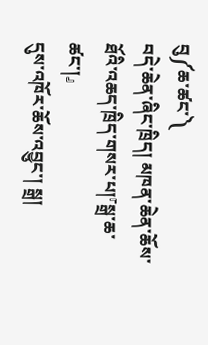བུ༼ཆ་ཚང་༽
བདེ་ཆེན་ཞིང་ཁྲིད། མཁན་ཆེན་ཆོས་ཐོའི་འཆད་ཁྲིད་གསར་པ།『སྒྲ་ཆ་ཚང་།』
དུས་འཁོར་ཆོས་འབྱུང་། སྒྲ།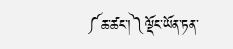༼ཆ་ཚང་།༽ལྡོང་ཡོན་ཏན་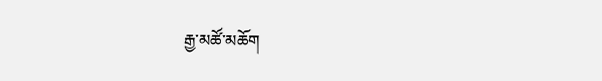རྒྱ་མཚོ་མཆོག